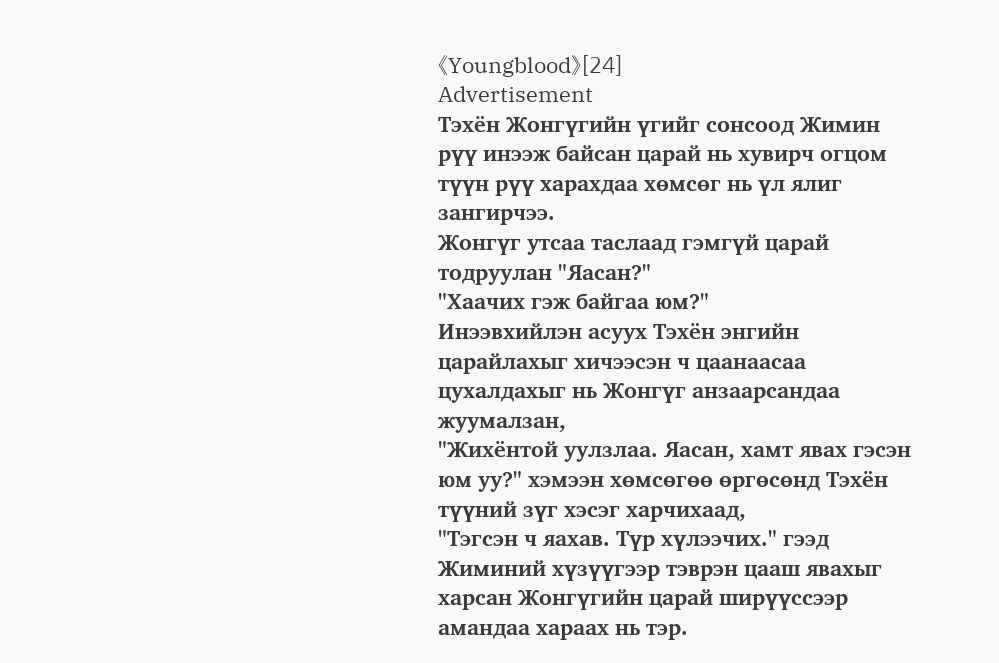《Youngblood》[24]
Advertisement
Тэхён Жонгүгийн үгийг сонсоод Жимин рүү инээж байсан царай нь хувирч огцом түүн рүү харахдаа хөмсөг нь үл ялиг зангирчээ.
Жонгүг утсаа таслаад гэмгүй царай тодруулан "Яасан?"
"Хаачих гэж байгаа юм?"
Инээвхийлэн асуух Тэхён энгийн царайлахыг хичээсэн ч цаанаасаа цухалдахыг нь Жонгүг анзаарсандаа жуумалзан,
"Жихёнтой уулзлаа. Яасан, хамт явах гэсэн юм уу?" хэмээн хөмсөгөө өргөсөнд Тэхён түүний зүг хэсэг харчихаад,
"Тэгсэн ч яахав. Түр хүлээчих." гээд Жиминий хүзүүгээр тэврэн цааш явахыг харсан Жонгүгийн царай ширүүссээр амандаа хараах нь тэр.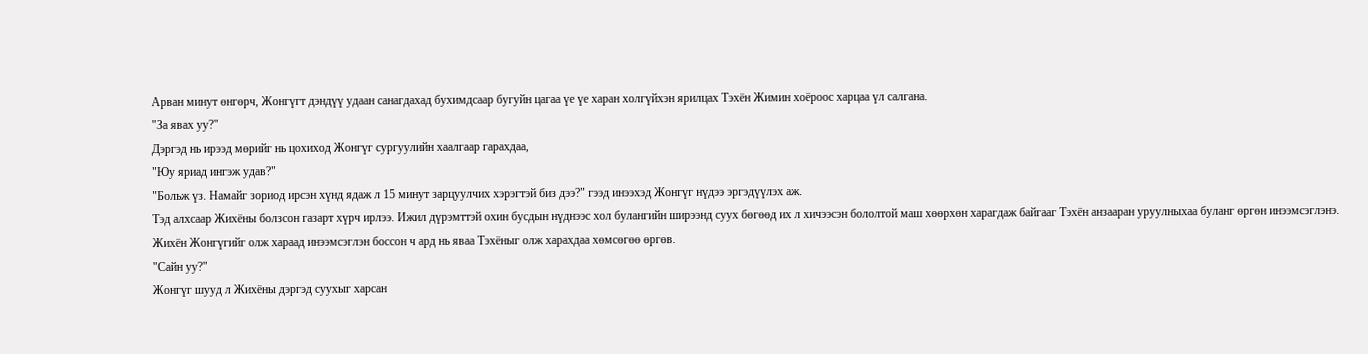Арван минут өнгөрч, Жонгүгт дэндүү удаан санагдахад бухимдсаар бугуйн цагаа үе үе харан холгүйхэн ярилцах Тэхён Жимин хоёроос харцаа үл салгана.
"За явах уу?"
Дэргэд нь ирээд мөрийг нь цохиход Жонгүг сургуулийн хаалгаар гарахдаа,
"Юу яриад ингэж удав?"
"Больж үз. Намайг зориод ирсэн хүнд ядаж л 15 минут зарцуулчих хэрэгтэй биз дээ?" гээд инээхэд Жонгүг нүдээ эргэдүүлэх аж.
Тэд алхсаар Жихёны болзсон газарт хүрч ирлээ. Ижил дүрэмттэй охин бусдын нүднээс хол булангийн ширээнд суух бөгөөд их л хичээсэн бололтой маш хөөрхөн харагдаж байгааг Тэхён анзааран уруулныхаа буланг өргөн инээмсэглэнэ.
Жихён Жонгүгийг олж хараад инээмсэглэн боссон ч ард нь яваа Тэхёныг олж харахдаа хөмсөгөө өргөв.
"Сайн уу?"
Жонгүг шууд л Жихёны дэргэд суухыг харсан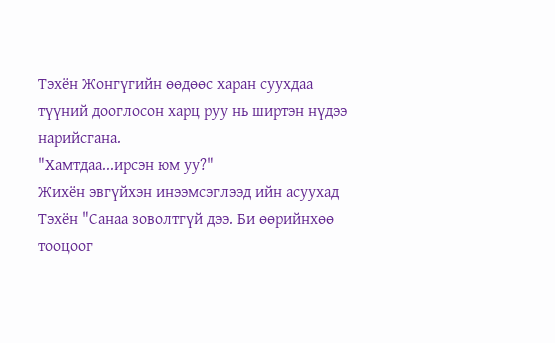Тэхён Жонгүгийн өөдөөс харан суухдаа түүний дооглосон харц руу нь ширтэн нүдээ нарийсгана.
"Хамтдаа...ирсэн юм уу?"
Жихён эвгүйхэн инээмсэглээд ийн асуухад Тэхён "Санаа зоволтгүй дээ. Би өөрийнхөө тооцоог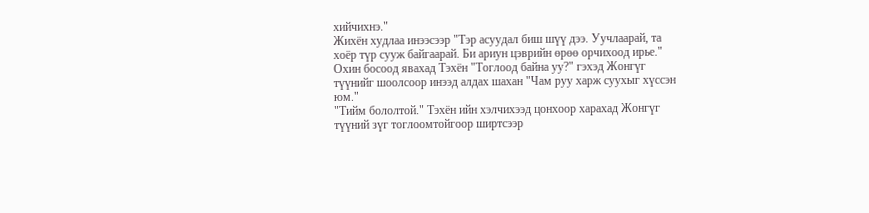хийчихнэ."
Жихён худлаа инээсээр "Тэр асуудал биш шүү дээ. Уучлаарай, та хоёр түр сууж байгаарай. Би ариун цэврийн өрөө орчихоод ирье."
Охин босоод явахад Тэхён "Тоглоод байна уу?" гэхэд Жонгүг түүнийг шоолсоор инээд алдах шахан "Чам руу харж суухыг хүссэн юм."
"Тийм бололтой." Тэхён ийн хэлчихээд цонхоор харахад Жонгүг түүний зүг тоглоомтойгоор ширтсээр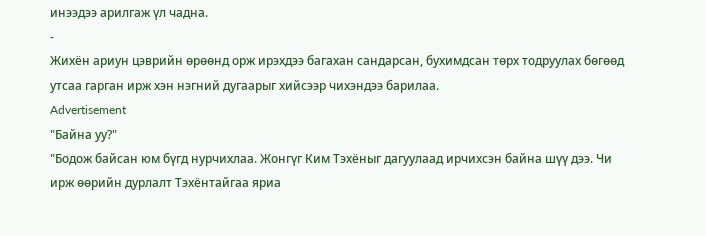инээдээ арилгаж үл чадна.
-
Жихён ариун цэврийн өрөөнд орж ирэхдээ багахан сандарсан, бухимдсан төрх тодруулах бөгөөд утсаа гарган ирж хэн нэгний дугаарыг хийсээр чихэндээ барилаа.
Advertisement
"Байна уу?"
"Бодож байсан юм бүгд нурчихлаа. Жонгүг Ким Тэхёныг дагуулаад ирчихсэн байна шүү дээ. Чи ирж өөрийн дурлалт Тэхёнтайгаа яриа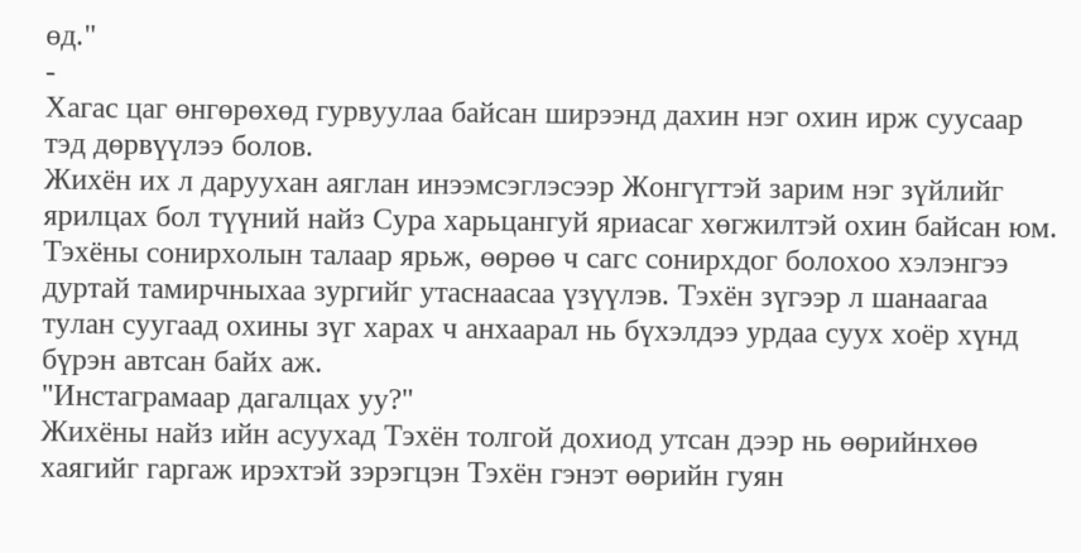өд."
-
Хагас цаг өнгөрөхөд гурвуулаа байсан ширээнд дахин нэг охин ирж суусаар тэд дөрвүүлээ болов.
Жихён их л даруухан аяглан инээмсэглэсээр Жонгүгтэй зарим нэг зүйлийг ярилцах бол түүний найз Сура харьцангуй яриасаг хөгжилтэй охин байсан юм.
Тэхёны сонирхолын талаар ярьж, өөрөө ч сагс сонирхдог болохоо хэлэнгээ дуртай тамирчныхаа зургийг утаснаасаа үзүүлэв. Тэхён зүгээр л шанаагаа тулан суугаад охины зүг харах ч анхаарал нь бүхэлдээ урдаа суух хоёр хүнд бүрэн автсан байх аж.
"Инстаграмаар дагалцах уу?"
Жихёны найз ийн асуухад Тэхён толгой дохиод утсан дээр нь өөрийнхөө хаягийг гаргаж ирэхтэй зэрэгцэн Тэхён гэнэт өөрийн гуян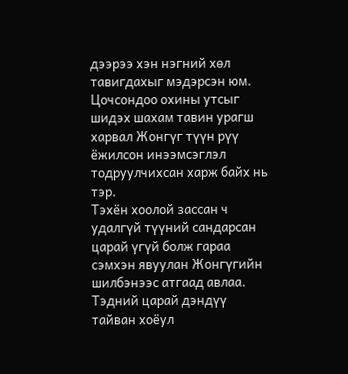дээрээ хэн нэгний хөл тавигдахыг мэдэрсэн юм. Цочсондоо охины утсыг шидэх шахам тавин урагш харвал Жонгүг түүн рүү ёжилсон инээмсэглэл тодруулчихсан харж байх нь тэр.
Тэхён хоолой зассан ч удалгүй түүний сандарсан царай үгүй болж гараа сэмхэн явуулан Жонгүгийн шилбэнээс атгаад авлаа.
Тэдний царай дэндүү тайван хоёул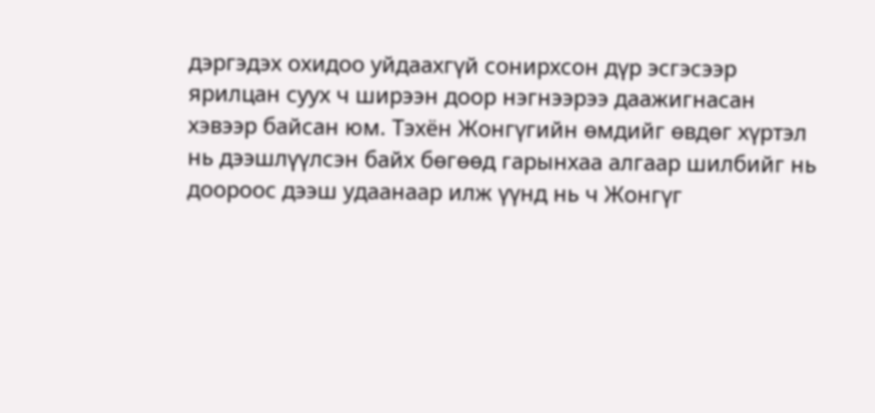дэргэдэх охидоо уйдаахгүй сонирхсон дүр эсгэсээр ярилцан суух ч ширээн доор нэгнээрээ даажигнасан хэвээр байсан юм. Тэхён Жонгүгийн өмдийг өвдөг хүртэл нь дээшлүүлсэн байх бөгөөд гарынхаа алгаар шилбийг нь доороос дээш удаанаар илж үүнд нь ч Жонгүг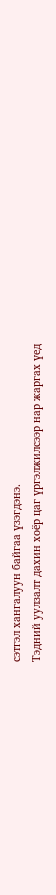сэтгэл хангалуун байгаа үзэгдэнэ.
Тэдний уулзалт дахин хоёр цаг үргэлжилсээр нар жаргах үед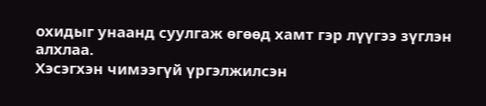охидыг унаанд суулгаж өгөөд хамт гэр лүүгээ зүглэн алхлаа.
Хэсэгхэн чимээгүй үргэлжилсэн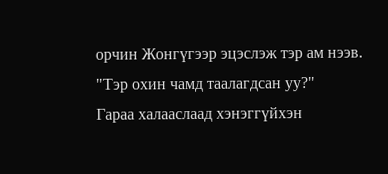орчин Жонгүгээр эцэслэж тэр ам нээв.
"Тэр охин чамд таалагдсан уу?"
Гараа халааслаад хэнэггүйхэн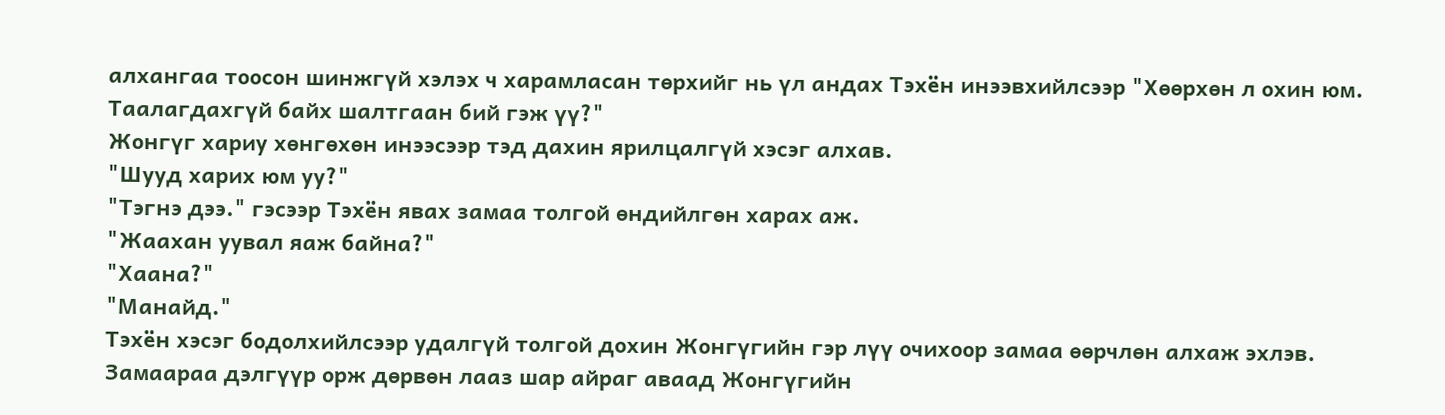алхангаа тоосон шинжгүй хэлэх ч харамласан төрхийг нь үл андах Тэхён инээвхийлсээр "Хөөрхөн л охин юм. Таалагдахгүй байх шалтгаан бий гэж үү?"
Жонгүг хариу хөнгөхөн инээсээр тэд дахин ярилцалгүй хэсэг алхав.
"Шууд харих юм уу?"
"Тэгнэ дээ." гэсээр Тэхён явах замаа толгой өндийлгөн харах аж.
"Жаахан уувал яаж байна?"
"Хаана?"
"Манайд."
Тэхён хэсэг бодолхийлсээр удалгүй толгой дохин Жонгүгийн гэр лүү очихоор замаа өөрчлөн алхаж эхлэв. Замаараа дэлгүүр орж дөрвөн лааз шар айраг аваад Жонгүгийн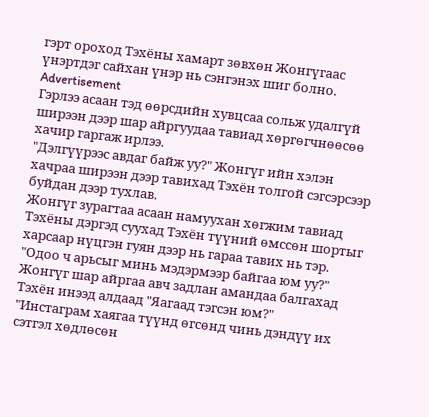гэрт ороход Тэхёны хамарт зөвхөн Жонгүгаас үнэртдэг сайхан үнэр нь сэнгэнэх шиг болно.
Advertisement
Гэрлээ асаан тэд өөрсдийн хувцсаа сольж удалгүй ширээн дээр шар айргуудаа тавиад хөргөгчнөөсөө хачир гаргаж ирлээ.
"Дэлгүүрээс авдаг байж уу?" Жонгүг ийн хэлэн хачраа ширээн дээр тавихад Тэхён толгой сэгсэрсээр буйдан дээр тухлав.
Жонгүг зурагтаа асаан намуухан хөгжим тавиад Тэхёны дэргэд суухад Тэхён түүний өмссөн шортыг харсаар нүцгэн гуян дээр нь гараа тавих нь тэр.
"Одоо ч арьсыг минь мэдэрмээр байгаа юм уу?" Жонгүг шар айргаа авч задлан амандаа балгахад Тэхён инээд алдаад "Яагаад тэгсэн юм?"
"Инстаграм хаягаа түүнд өгсөнд чинь дэндүү их сэтгэл хөдлөсөн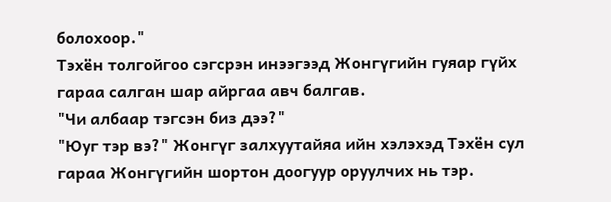болохоор."
Тэхён толгойгоо сэгсрэн инээгээд Жонгүгийн гуяар гүйх гараа салган шар айргаа авч балгав.
"Чи албаар тэгсэн биз дээ?"
"Юуг тэр вэ?" Жонгүг залхуутайяа ийн хэлэхэд Тэхён сул гараа Жонгүгийн шортон доогуур оруулчих нь тэр.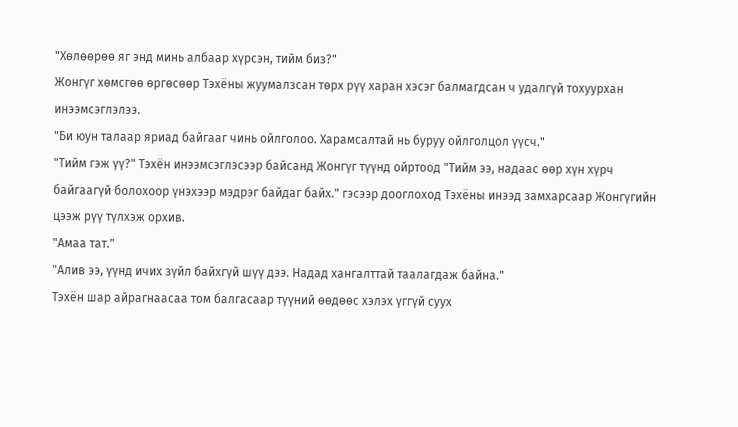"Хөлөөрөө яг энд минь албаар хүрсэн, тийм биз?"
Жонгүг хөмсгөө өргөсөөр Тэхёны жуумалзсан төрх рүү харан хэсэг балмагдсан ч удалгүй тохуурхан инээмсэглэлээ.
"Би юун талаар яриад байгааг чинь ойлголоо. Харамсалтай нь буруу ойлголцол үүсч."
"Тийм гэж үү?" Тэхён инээмсэглэсээр байсанд Жонгүг түүнд ойртоод "Тийм ээ, надаас өөр хүн хүрч байгаагүй болохоор үнэхээр мэдрэг байдаг байх." гэсээр дооглоход Тэхёны инээд замхарсаар Жонгүгийн цээж рүү түлхэж орхив.
"Амаа тат."
"Алив ээ, үүнд ичих зүйл байхгүй шүү дээ. Надад хангалттай таалагдаж байна."
Тэхён шар айрагнаасаа том балгасаар түүний өөдөөс хэлэх үггүй суух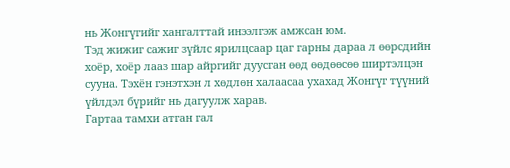нь Жонгүгийг хангалттай инээлгэж амжсан юм.
Тэд жижиг сажиг зүйлс ярилцсаар цаг гарны дараа л өөрсдийн хоёр, хоёр лааз шар айргийг дуусган өөд өөдөөсөө ширтэлцэн сууна. Тэхён гэнэтхэн л хөдлөн халаасаа ухахад Жонгүг түүний үйлдэл бүрийг нь дагуулж харав.
Гартаа тамхи атган гал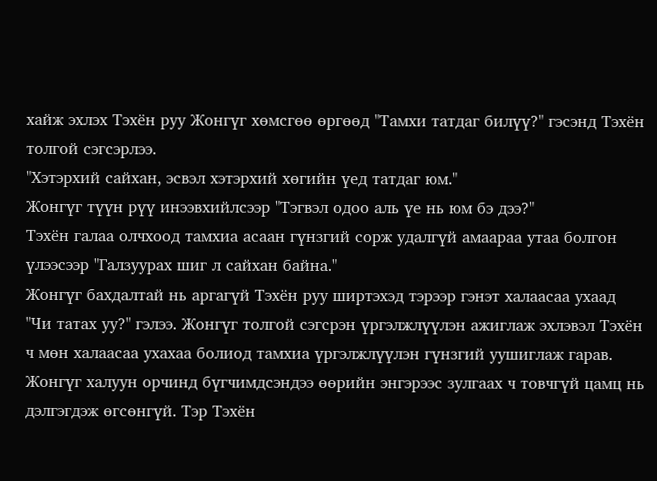хайж эхлэх Тэхён руу Жонгүг хөмсгөө өргөөд "Тамхи татдаг билүү?" гэсэнд Тэхён толгой сэгсэрлээ.
"Хэтэрхий сайхан, эсвэл хэтэрхий хөгийн үед татдаг юм."
Жонгүг түүн рүү инээвхийлсээр "Тэгвэл одоо аль үе нь юм бэ дээ?"
Тэхён галаа олчхоод тамхиа асаан гүнзгий сорж удалгүй амаараа утаа болгон үлээсээр "Галзуурах шиг л сайхан байна."
Жонгүг бахдалтай нь аргагүй Тэхён руу ширтэхэд тэрээр гэнэт халаасаа ухаад "Чи татах уу?" гэлээ. Жонгүг толгой сэгсрэн үргэлжлүүлэн ажиглаж эхлэвэл Тэхён ч мөн халаасаа ухахаа болиод тамхиа үргэлжлүүлэн гүнзгий уушиглаж гарав.
Жонгүг халуун орчинд бүгчимдсэндээ өөрийн энгэрээс зулгаах ч товчгүй цамц нь дэлгэгдэж өгсөнгүй. Тэр Тэхён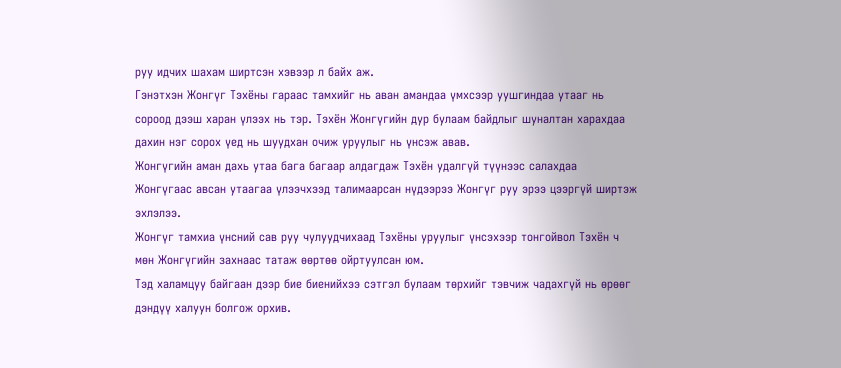руу идчих шахам ширтсэн хэвээр л байх аж.
Гэнэтхэн Жонгүг Тэхёны гараас тамхийг нь аван амандаа үмхсээр уушгиндаа утааг нь сороод дээш харан үлээх нь тэр. Тэхён Жонгүгийн дур булаам байдлыг шуналтан харахдаа дахин нэг сорох үед нь шуудхан очиж уруулыг нь үнсэж авав.
Жонгүгийн аман дахь утаа бага багаар алдагдаж Тэхён удалгүй түүнээс салахдаа Жонгүгаас авсан утаагаа үлээчхээд талимаарсан нүдээрээ Жонгүг руу эрээ цээргүй ширтэж эхлэлээ.
Жонгүг тамхиа үнсний сав руу чулуудчихаад Тэхёны уруулыг үнсэхээр тонгойвол Тэхён ч мөн Жонгүгийн захнаас татаж өөртөө ойртуулсан юм.
Тэд халамцуу байгаан дээр бие биенийхээ сэтгэл булаам төрхийг тэвчиж чадахгүй нь өрөөг дэндүү халуун болгож орхив.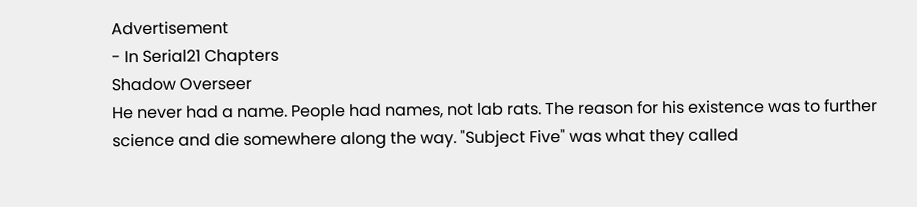Advertisement
- In Serial21 Chapters
Shadow Overseer
He never had a name. People had names, not lab rats. The reason for his existence was to further science and die somewhere along the way. "Subject Five" was what they called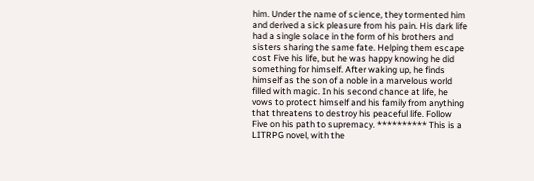him. Under the name of science, they tormented him and derived a sick pleasure from his pain. His dark life had a single solace in the form of his brothers and sisters sharing the same fate. Helping them escape cost Five his life, but he was happy knowing he did something for himself. After waking up, he finds himself as the son of a noble in a marvelous world filled with magic. In his second chance at life, he vows to protect himself and his family from anything that threatens to destroy his peaceful life. Follow Five on his path to supremacy. ********** This is a LITRPG novel, with the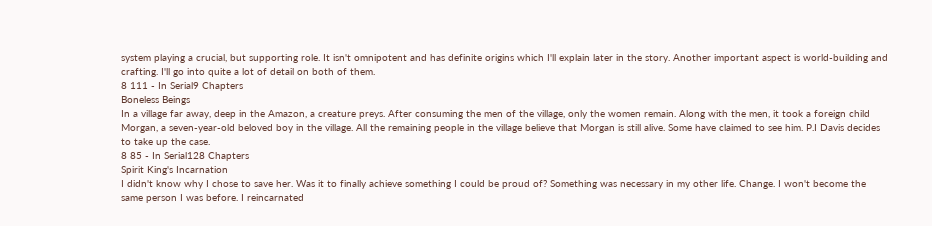system playing a crucial, but supporting role. It isn't omnipotent and has definite origins which I'll explain later in the story. Another important aspect is world-building and crafting. I'll go into quite a lot of detail on both of them.
8 111 - In Serial9 Chapters
Boneless Beings
In a village far away, deep in the Amazon, a creature preys. After consuming the men of the village, only the women remain. Along with the men, it took a foreign child Morgan, a seven-year-old beloved boy in the village. All the remaining people in the village believe that Morgan is still alive. Some have claimed to see him. P.I Davis decides to take up the case.
8 85 - In Serial128 Chapters
Spirit King's Incarnation
I didn't know why I chose to save her. Was it to finally achieve something I could be proud of? Something was necessary in my other life. Change. I won't become the same person I was before. I reincarnated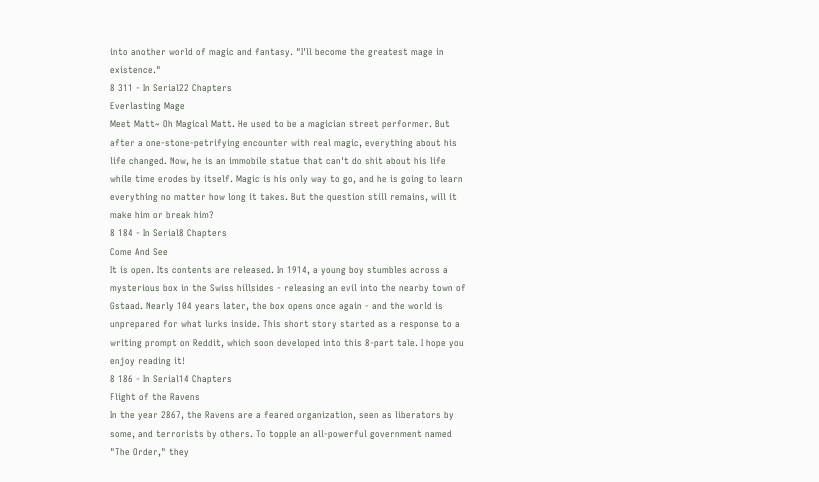into another world of magic and fantasy. "I'll become the greatest mage in existence."
8 311 - In Serial22 Chapters
Everlasting Mage
Meet Matt~ Oh Magical Matt. He used to be a magician street performer. But after a one-stone-petrifying encounter with real magic, everything about his life changed. Now, he is an immobile statue that can't do shit about his life while time erodes by itself. Magic is his only way to go, and he is going to learn everything no matter how long it takes. But the question still remains, will it make him or break him?
8 184 - In Serial8 Chapters
Come And See
It is open. Its contents are released. In 1914, a young boy stumbles across a mysterious box in the Swiss hillsides - releasing an evil into the nearby town of Gstaad. Nearly 104 years later, the box opens once again - and the world is unprepared for what lurks inside. This short story started as a response to a writing prompt on Reddit, which soon developed into this 8-part tale. I hope you enjoy reading it!
8 186 - In Serial14 Chapters
Flight of the Ravens
In the year 2867, the Ravens are a feared organization, seen as liberators by some, and terrorists by others. To topple an all-powerful government named "The Order," they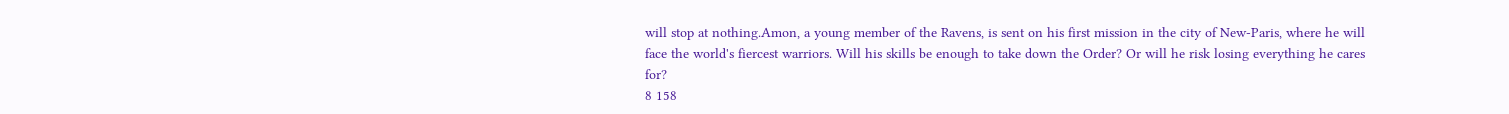will stop at nothing.Amon, a young member of the Ravens, is sent on his first mission in the city of New-Paris, where he will face the world's fiercest warriors. Will his skills be enough to take down the Order? Or will he risk losing everything he cares for?
8 158